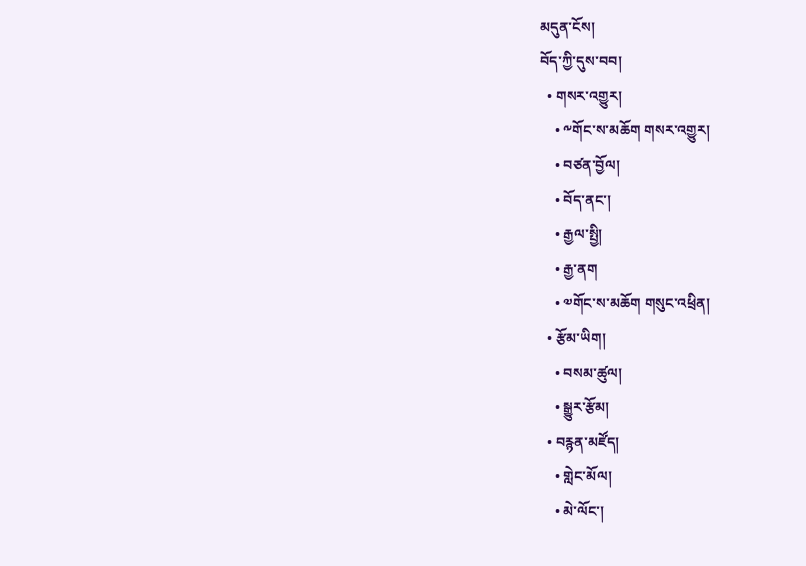མདུན་ངོས།
བོད་ཀྱི་དུས་བབ།
  • གསར་འགྱུར།
    • ༸གོང་ས་མཆོག གསར་འགྱུར།
    • བཙན་བྱོལ།
    • བོད་ནང་།
    • རྒྱལ་སྤྱི།
    • རྒྱ་ནག
    • ༧གོང་ས་མཆོག གསུང་འཕྲིན།
  • རྩོམ་ཡིག།
    • བསམ་ཚུལ།
    • སྒྱུར་རྩོམ།
  • བརྙན་མཛོད།
    • གླེང་མོལ།
    • མེ་ལོང་།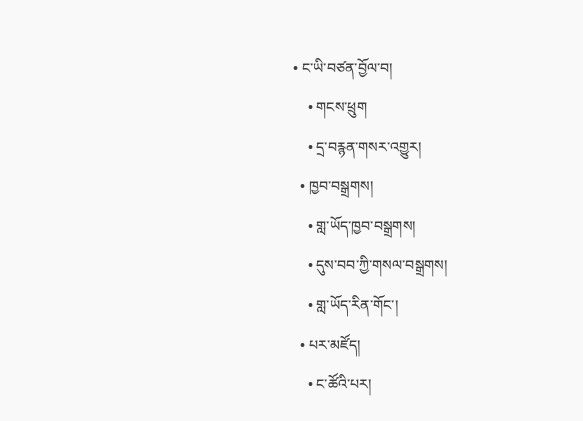• ང་ཡི་བཙན་བྱོལ་བ།
    • གངས་ཕྲུག
    • དྲ་བརྙན་གསར་འགྱུར།
  • ཁྱབ་བསྒྲགས།
    • གླ་ཡོད་ཁྱབ་བསྒྲགས།
    • དུས་བབ་ཀྱི་གསལ་བསྒྲགས།
    • གླ་ཡོད་རིན་གོང་།
  • པར་མཛོད།
    • ང་ཚོའི་པར།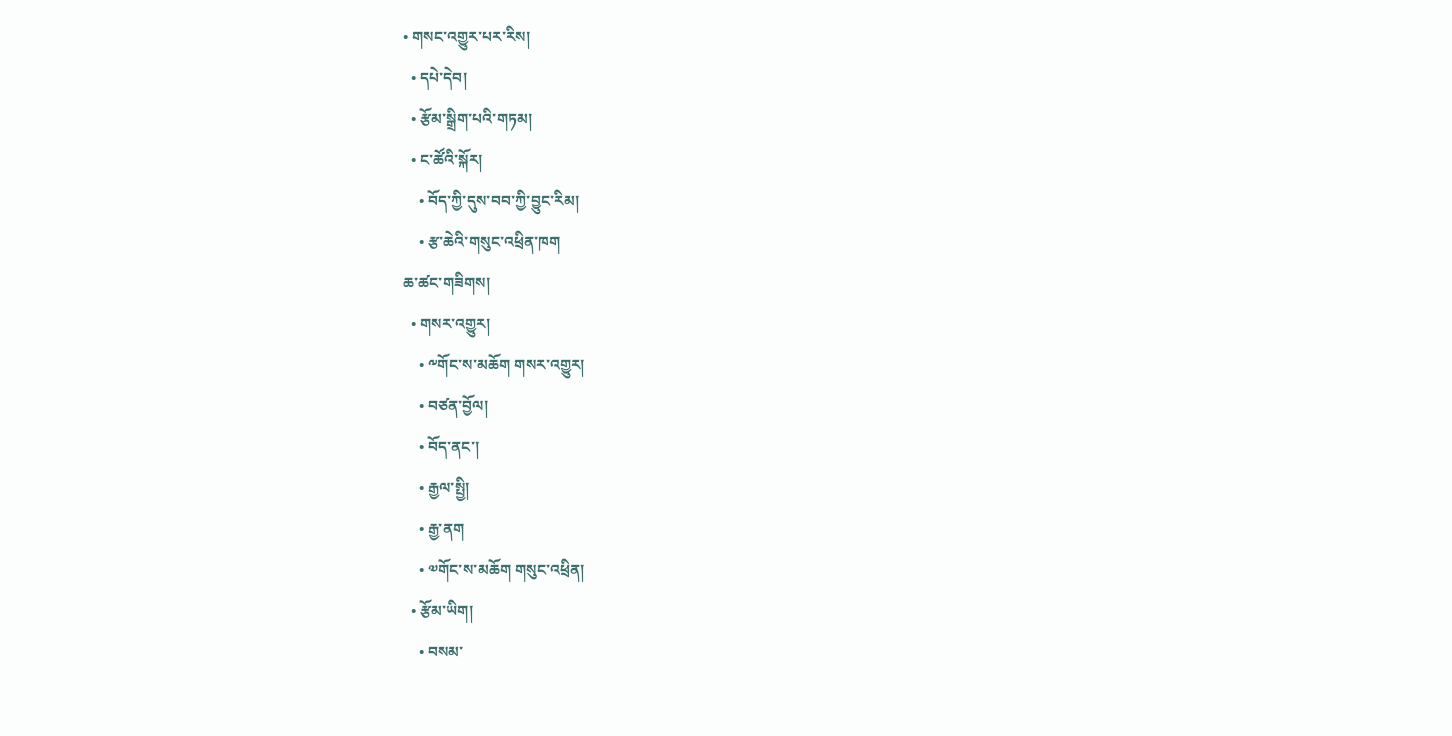• གསང་འགྱུར་པར་རིས།
  • དཔེ་དེབ།
  • རྩོམ་སྒྲིག་པའི་གཏམ།
  • ང་ཚོའི་སྐོར།
    • བོད་ཀྱི་དུས་བབ་ཀྱི་བྱུང་རིམ།
    • རྩ་ཆེའི་གསུང་འཕྲིན་ཁག
ཆ་ཚང་གཟིགས།
  • གསར་འགྱུར།
    • ༸གོང་ས་མཆོག གསར་འགྱུར།
    • བཙན་བྱོལ།
    • བོད་ནང་།
    • རྒྱལ་སྤྱི།
    • རྒྱ་ནག
    • ༧གོང་ས་མཆོག གསུང་འཕྲིན།
  • རྩོམ་ཡིག།
    • བསམ་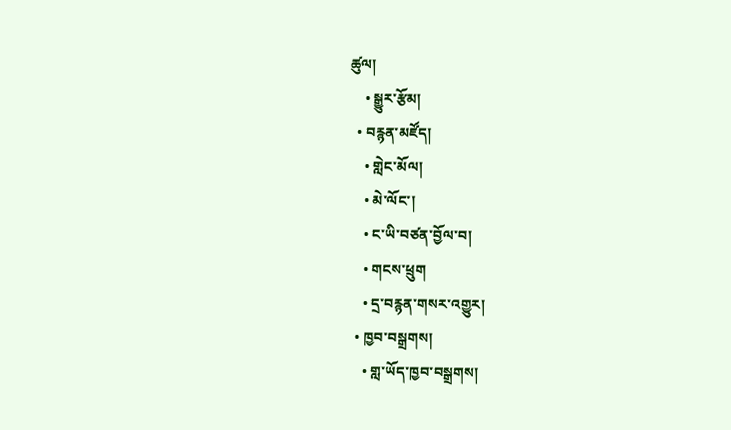ཚུལ།
    • སྒྱུར་རྩོམ།
  • བརྙན་མཛོད།
    • གླེང་མོལ།
    • མེ་ལོང་།
    • ང་ཡི་བཙན་བྱོལ་བ།
    • གངས་ཕྲུག
    • དྲ་བརྙན་གསར་འགྱུར།
  • ཁྱབ་བསྒྲགས།
    • གླ་ཡོད་ཁྱབ་བསྒྲགས།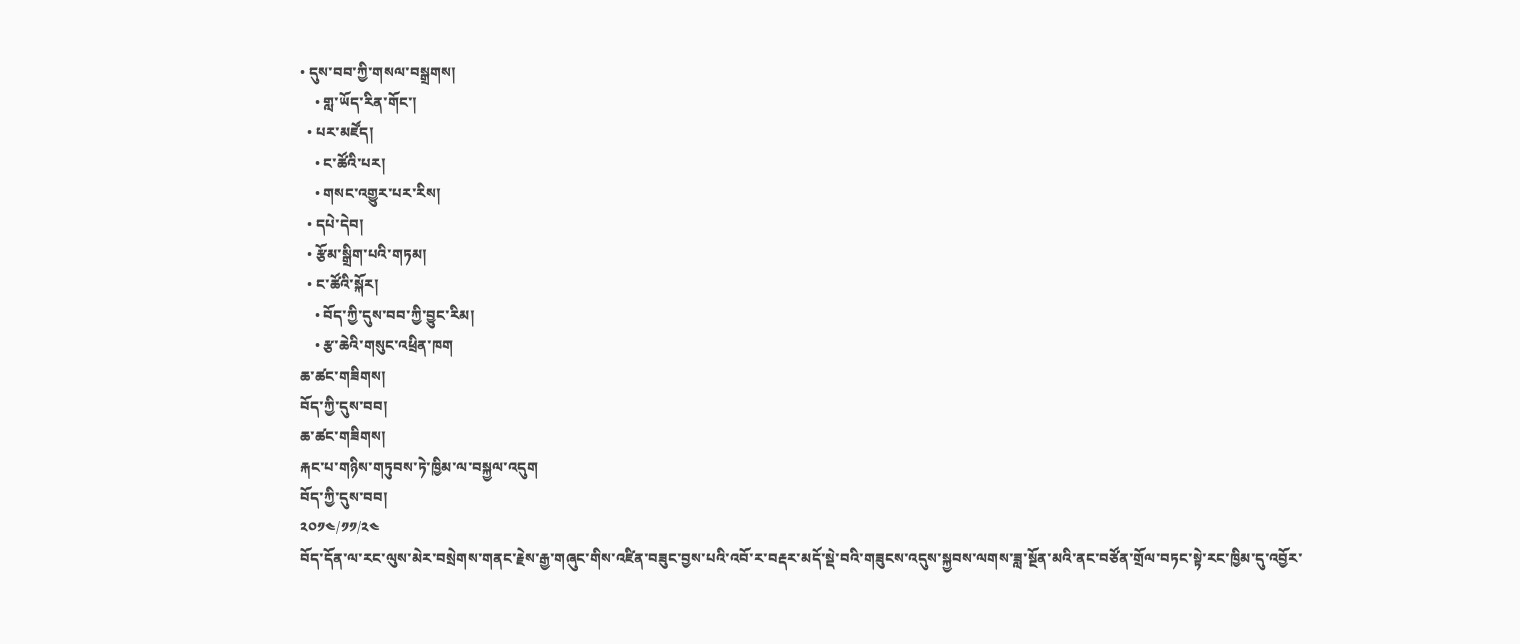• དུས་བབ་ཀྱི་གསལ་བསྒྲགས།
    • གླ་ཡོད་རིན་གོང་།
  • པར་མཛོད།
    • ང་ཚོའི་པར།
    • གསང་འགྱུར་པར་རིས།
  • དཔེ་དེབ།
  • རྩོམ་སྒྲིག་པའི་གཏམ།
  • ང་ཚོའི་སྐོར།
    • བོད་ཀྱི་དུས་བབ་ཀྱི་བྱུང་རིམ།
    • རྩ་ཆེའི་གསུང་འཕྲིན་ཁག
ཆ་ཚང་གཟིགས།
བོད་ཀྱི་དུས་བབ།
ཆ་ཚང་གཟིགས།
རྐང་པ་གཉིས་གཏུབས་ཏེ་ཁྱིམ་ལ་བསྐྱལ་འདུག
བོད་ཀྱི་དུས་བབ།
༢༠༡༤/༡༡/༢༤
བོད་དོན་ལ་རང་ལུས་མེར་བསྲེགས་གནང་རྗེས་རྒྱ་གཞུང་གིས་འཛིན་བཟུང་བྱས་པའི་འབོ་ར་བརྡར་མདོ་སྡེ་བའི་གཟུངས་འདུས་སྐྱབས་ལགས་ཟླ་སྔོན་མའི་ནང་བཙོན་གྲོལ་བཏང་སྟེ་རང་ཁྱིམ་དུ་འབྱོར་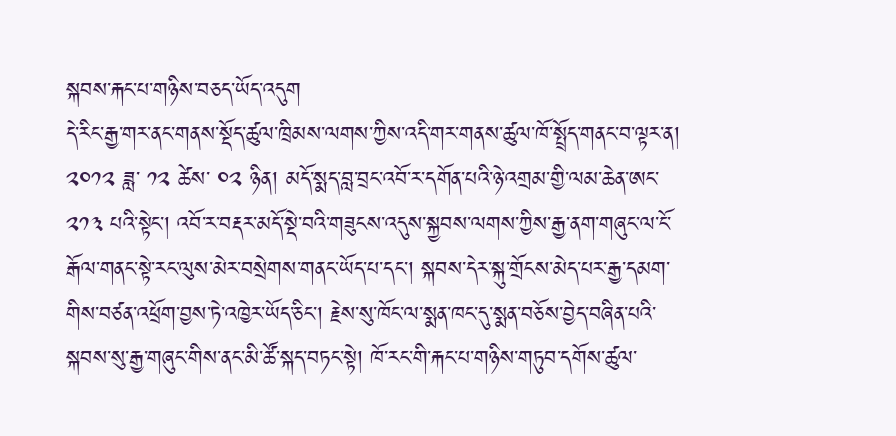སྐབས་རྐང་པ་གཉིས་བཅད་ཡོད་འདུག
དེ་རིང་རྒྱ་གར་ནང་གནས་སྡོད་ཚུལ་ཁྲིམས་ལགས་ཀྱིས་འདི་གར་གནས་ཚུལ་ཁོ་སྤྲོད་གནང་བ་ལྟར་ན། ༢༠༡༢ ཟླ་ ༡༢ ཚེས་ ༠༢ ཉིན། མདོ་སྨད་བླ་བྲང་འབོ་ར་དགོན་པའི་ཉེ་འགྲམ་གྱི་ལམ་ཆེན་ཨང་ ༢༡༣ པའི་སྟེང་། འབོ་ར་བརྡར་མདོ་སྡེ་བའི་གཟུངས་འདུས་སྐྱབས་ལགས་ཀྱིས་རྒྱ་ནག་གཞུང་ལ་ངོ་རྒོལ་གནང་སྟེ་རང་ལུས་མེར་བསྲེགས་གནང་ཡོད་པ་དང་། སྐབས་དེར་སྐུ་གྲོངས་མེད་པར་རྒྱ་དམག་གིས་བཙན་འཕྲོག་བྱས་ཏེ་འཁྱེར་ཡོད་ཅིང་། རྗེས་སུ་ཁོང་ལ་སྨན་ཁང་དུ་སྨན་བཅོས་བྱེད་བཞིན་པའི་སྐབས་སུ་རྒྱ་གཞུང་གིས་ནང་མི་ཚོ་སྐད་བཏང་སྟེ། ཁོ་རང་གི་རྐང་པ་གཉིས་གཏུབ་དགོས་ཚུལ་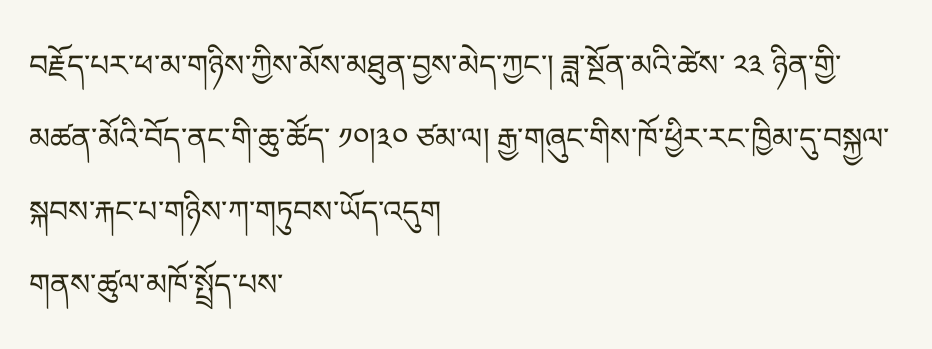བརྗོད་པར་ཕ་མ་གཉིས་ཀྱིས་མོས་མཐུན་བྱས་མེད་ཀྱང་། ཟླ་སྔོན་མའི་ཚེས་ ༢༣ ཉིན་གྱི་མཚན་མོའི་བོད་ནང་གི་ཆུ་ཚོད་ ༡༠།༣༠ ཙམ་ལ། རྒྱ་གཞུང་གིས་ཁོ་ཕྱིར་རང་ཁྱིམ་དུ་བསྐྱལ་སྐབས་རྐང་པ་གཉིས་ཀ་གཏུབས་ཡོད་འདུག
གནས་ཚུལ་མཁོ་སྤྲོད་པས་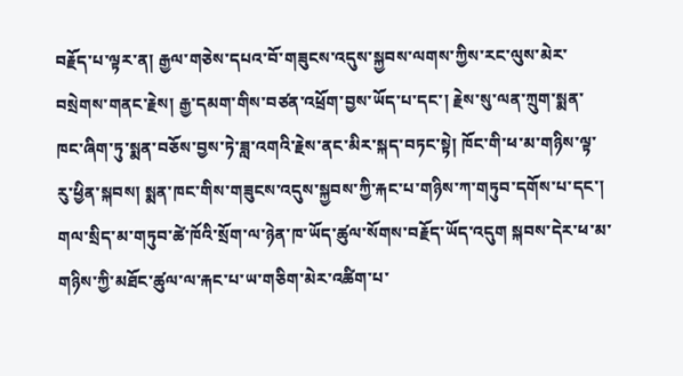བརྗོད་པ་ལྟར་ན། རྒྱལ་གཅེས་དཔའ་བོ་གཟུངས་འདུས་སྐྱབས་ལགས་ཀྱིས་རང་ལུས་མེར་བསྲེགས་གནང་རྗེས། རྒྱ་དམག་གིས་བཙན་འཕྲོག་བྱས་ཡོད་པ་དང་། རྗེས་སུ་ལན་ཀྲུག་སྨན་ཁང་ཞིག་ཏུ་སྨན་བཅོས་བྱས་ཏེ་ཟླ་འགའི་རྗེས་ནང་མིར་སྐད་བཏང་སྟེ། ཁོང་གི་ཕ་མ་གཉིས་ལྟ་རུ་ཕྱིན་སྐབས། སྨན་ཁང་གིས་གཟུངས་འདུས་སྐྱབས་ཀྱི་རྐང་པ་གཉིས་ཀ་གཏུབ་དགོས་པ་དང་། གལ་སྲིད་མ་གཏུབ་ཚེ་ཁོའི་སྲོག་ལ་ཉེན་ཁ་ཡོད་ཚུལ་སོགས་བརྗོད་ཡོད་འདུག སྐབས་དེར་ཕ་མ་གཉིས་ཀྱི་མཐོང་ཚུལ་ལ་རྐང་པ་ཡ་གཅིག་མེར་འཚིག་པ་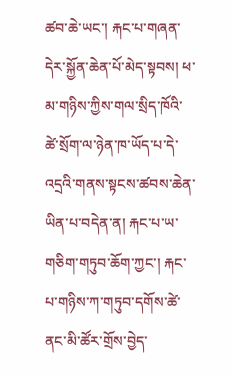ཚབ་ཆེ་ཡང་། རྐང་པ་གཞན་དེར་སྐྱོན་ཆེན་པོ་མེད་སྟབས། ཕ་མ་གཉིས་ཀྱིས་གལ་སྲིད་ཁོའི་ཚེ་སྲོག་ལ་ཉེན་ཁ་ཡོད་པ་དེ་འདྲའི་གནས་སྟངས་ཚབས་ཆེན་ཡིན་པ་བདེན་ན། རྐང་པ་ཡ་གཅིག་གཏུབ་ཆོག་ཀྱང་། རྐང་པ་གཉིས་ཀ་གཏུབ་དགོས་ཚེ་ནང་མི་ཚོར་གྲོས་བྱེད་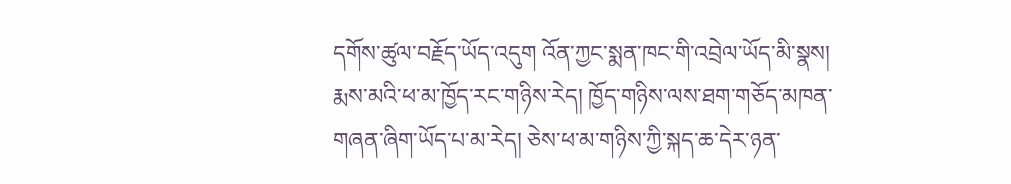དགོས་ཚུལ་བརྗོད་ཡོད་འདུག འོན་ཀྱང་སྨན་ཁང་གི་འབྲེལ་ཡོད་མི་སྣས། རྨས་མའི་ཕ་མ་ཁྱོད་རང་གཉིས་རེད། ཁྱོད་གཉིས་ལས་ཐག་གཅོད་མཁན་གཞན་ཞིག་ཡོད་པ་མ་རེད། ཅེས་ཕ་མ་གཉིས་ཀྱི་སྐད་ཆ་དེར་ཉན་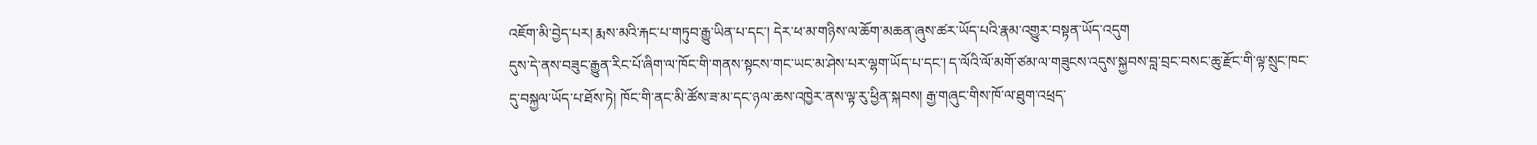འཇོག་མི་བྱེད་པར། རྨས་མའི་རྐང་པ་གཏུབ་རྒྱུ་ཡིན་པ་དང་། དེར་ཕ་མ་གཉིས་ལ་ཆོག་མཆན་ཞུས་ཚར་ཡོད་པའི་རྣམ་འགྱུར་བསྟན་ཡོད་འདུག
དུས་དེ་ནས་བཟུང་རྒྱུན་རིང་པོ་ཞིག་ལ་ཁོང་གི་གནས་སྟངས་གང་ཡང་མ་ཤེས་པར་ལྷག་ཡོད་པ་དང་། ད་ལོའི་ལོ་མགོ་ཙམ་ལ་གཟུངས་འདུས་སྐྱབས་བླ་བྲང་བསང་ཆུ་རྫོང་གི་ལྟ་སྲུང་ཁང་དུ་བསྐྱལ་ཡོད་པ་ཐོས་ཏེ། ཁོང་གི་ནང་མི་ཚོས་ཟ་མ་དང་ཉལ་ཆས་འཁྱེར་ནས་ལྟ་རུ་ཕྱིན་སྐབས། རྒྱ་གཞུང་གིས་ཁོ་ལ་ཐུག་འཕྲད་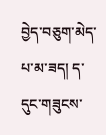བྱེད་བཅུག་མེད་པ་མ་ཟད། ད་དུང་གཟུངས་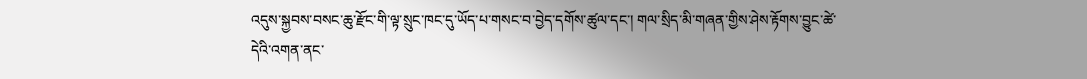འདུས་སྐྱབས་བསང་ཆུ་རྫོང་གི་ལྟ་སྲུང་ཁང་དུ་ཡོད་པ་གསང་བ་བྱེད་དགོས་ཚུལ་དང་། གལ་སྲིད་མི་གཞན་གྱིས་ཤེས་རྟོགས་བྱུང་ཚེ་དེའི་འགན་ནང་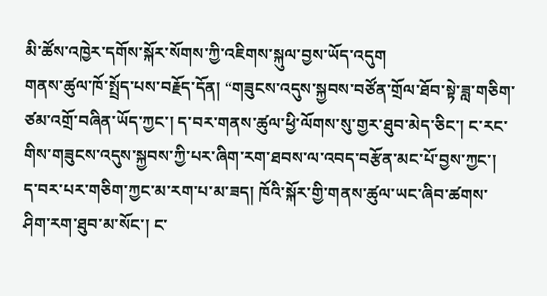མི་ཚོས་འཁྱེར་དགོས་སྐོར་སོགས་ཀྱི་འཇིགས་སྐུལ་བྱས་ཡོད་འདུག
གནས་ཚུལ་ཁོ་སྤྲོད་པས་བརྗོད་དོན། “གཟུངས་འདུས་སྐྱབས་བཙོན་གྲོལ་ཐོབ་སྟེ་ཟླ་གཅིག་ཙམ་འགྲོ་བཞིན་ཡོད་ཀྱང་། ད་བར་གནས་ཚུལ་ཕྱི་ལོགས་སུ་གྱར་ཐུབ་མེད་ཅིང་། ང་རང་གིས་གཟུངས་འདུས་སྐྱབས་ཀྱི་པར་ཞིག་རག་ཐབས་ལ་འབད་བརྩོན་མང་པོ་བྱས་ཀྱང་། ད་བར་པར་གཅིག་ཀྱང་མ་རག་པ་མ་ཟད། ཁོའི་སྐོར་གྱི་གནས་ཚུལ་ཡང་ཞིབ་ཚགས་ཤིག་རག་ཐུབ་མ་སོང་། ང་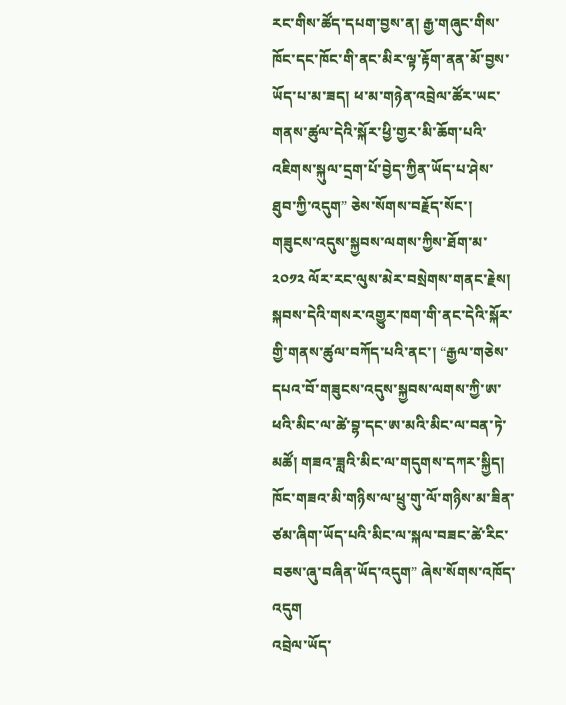རང་གིས་ཚོད་དཔག་བྱས་ན། རྒྱ་གཞུང་གིས་ཁོང་དང་ཁོང་གི་ནང་མིར་ལྟ་རྟོག་ནན་མོ་བྱས་ཡོད་པ་མ་ཟད། ཕ་མ་གཉེན་འབྲེལ་ཚོར་ཡང་གནས་ཚུལ་དེའི་སྐོར་ཕྱི་གྱར་མི་ཆོག་པའི་འཇིགས་སྐུལ་དྲག་པོ་བྱེད་ཀྱིན་ཡོད་པ་ཤེས་ཐུབ་ཀྱི་འདུག” ཅེས་སོགས་བརྗོད་སོང་།
གཟུངས་འདུས་སྐྱབས་ལགས་ཀྱིས་ཐོག་མ་ ༢༠༡༢ ལོར་རང་ལུས་མེར་བསྲེགས་གནང་རྗེས། སྐབས་དེའི་གསར་འགྱུར་ཁག་གི་ནང་དེའི་སྐོར་གྱི་གནས་ཚུལ་བཀོད་པའི་ནང་། “རྒྱལ་གཅེས་དཔའ་བོ་གཟུངས་འདུས་སྐྱབས་ལགས་ཀྱི་ཨ་ཕའི་མིང་ལ་ཚེ་བྷ་དང་ཨ་མའི་མིང་ལ་བན་ཏེ་མཚོ། གཟའ་ཟླའི་མིང་ལ་གདུགས་དཀར་སྐྱིད། ཁོང་གཟའ་མི་གཉིས་ལ་ཕྲུ་གུ་ལོ་གཉིས་མ་ཟིན་ཙམ་ཞིག་ཡོད་པའི་མིང་ལ་སྐལ་བཟང་ཚེ་རིང་བཅས་ཞུ་བཞིན་ཡོད་འདུག” ཞེས་སོགས་འཁོད་འདུག
འབྲེལ་ཡོད་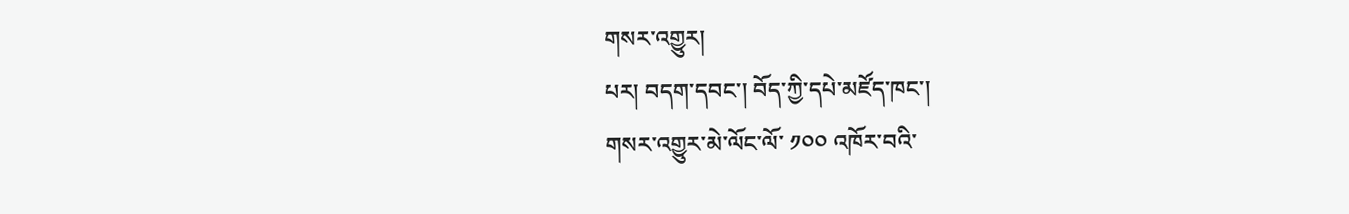གསར་འགྱུར།
པར། བདག་དབང་། བོད་ཀྱི་དཔེ་མཛོད་ཁང་།
གསར་འགྱུར་མེ་ལོང་ལོ་ ༡༠༠ འཁོར་བའི་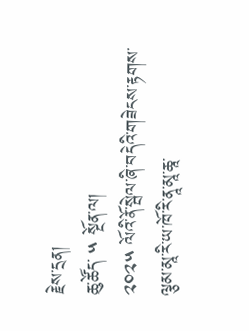རྗེས་དྲན།
ཆུ་ཚོད་ ༥ སྔོན་ལ།
༢༠༢༥ ལོའི་ནོ་སྦེལ་ཞི་བདེའི་གཟེངས་རྟགས་ལྕམ་མཱ་རི་ཡ་ཁོ་རི་ནཱ་མཱ་ཆཱ་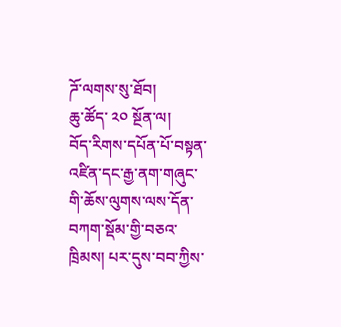ཌོ་ལགས་སུ་ཐོབ།
ཆུ་ཚོད་ ༢༠ སྔོན་ལ།
བོད་རིགས་དཔོན་པོ་བསྟན་འཛིན་དང་རྒྱ་ནག་གཞུང་གི་ཆོས་ལུགས་ལས་དོན་བཀག་སྡོམ་གྱི་བཅའ་ཁྲིམས། པར་དུས་བབ་ཀྱིས་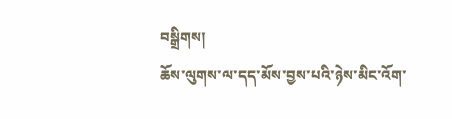བསྒྲིགས།
ཆོས་ལུགས་ལ་དད་མོས་བྱས་པའི་ཉེས་མིང་འོག་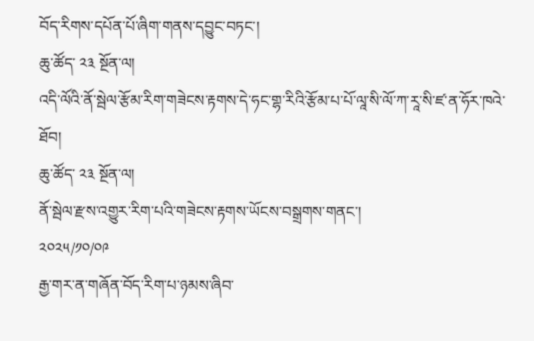བོད་རིགས་དཔོན་པོ་ཞིག་གནས་དབྱུང་བཏང་།
ཆུ་ཚོད་ ༢༣ སྔོན་ལ།
འདི་ལོའི་ནོ་སྦེལ་རྩོམ་རིག་གཟེངས་རྟགས་དེ་ཧང་གྷ་རིའི་རྩོམ་པ་པོ་ལཱ་སི་ལོ་ཀ་རཱ་སི་ཛ་ན་ཧོར་ཁའེ་ཐོབ།
ཆུ་ཚོད་ ༢༣ སྔོན་ལ།
ནོ་སྦེལ་རྫས་འགྱུར་རིག་པའི་གཟེངས་རྟགས་ཡོངས་བསྒྲགས་གནང་།
༢༠༢༥/༡༠/༠༩
རྒྱ་གར་ན་གཞོན་བོད་རིག་པ་ཉམས་ཞིབ་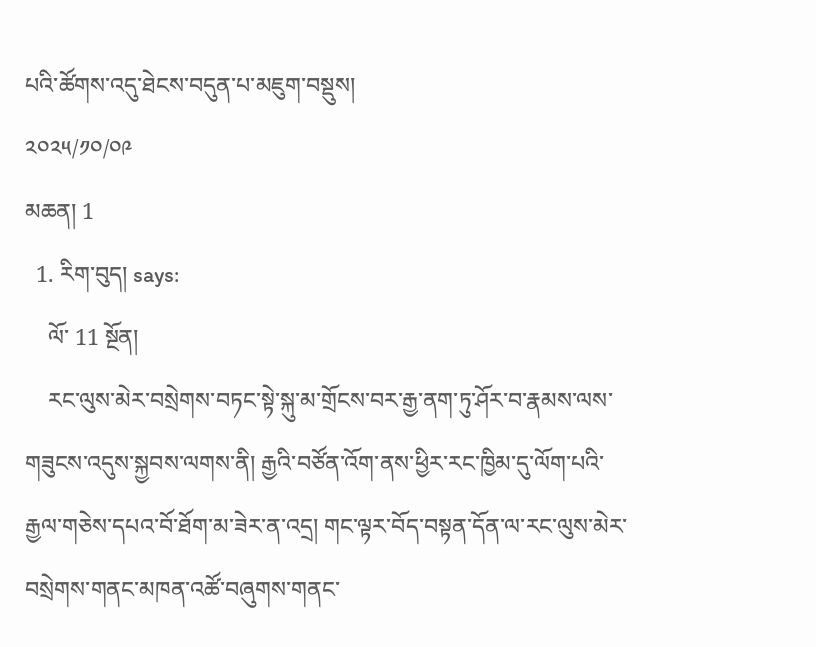པའི་ཚོགས་འདུ་ཐེངས་བདུན་པ་མཇུག་བསྡུས།
༢༠༢༥/༡༠/༠༩
མཆན། 1
  1. རིག་བུད། says:
    ལོ་ 11 སྔོན།
    རང་ལུས་མེར་བསྲེགས་བཏང་སྟེ་སྐུ་མ་གྲོངས་བར་རྒྱ་ནག་ཏུ་ཤོར་བ་རྣམས་ལས་གཟུངས་འདུས་སྐྱབས་ལགས་ནི། རྒྱའི་བཙོན་འོག་ནས་ཕྱིར་རང་ཁྱིམ་དུ་ལོག་པའི་རྒྱལ་གཅེས་དཔའ་བོ་ཐོག་མ་ཟེར་ན་འདྲ། གང་ལྟར་བོད་བསྟན་དོན་ལ་རང་ལུས་མེར་བསྲེགས་གནང་མཁན་འཚོ་བཞུགས་གནང་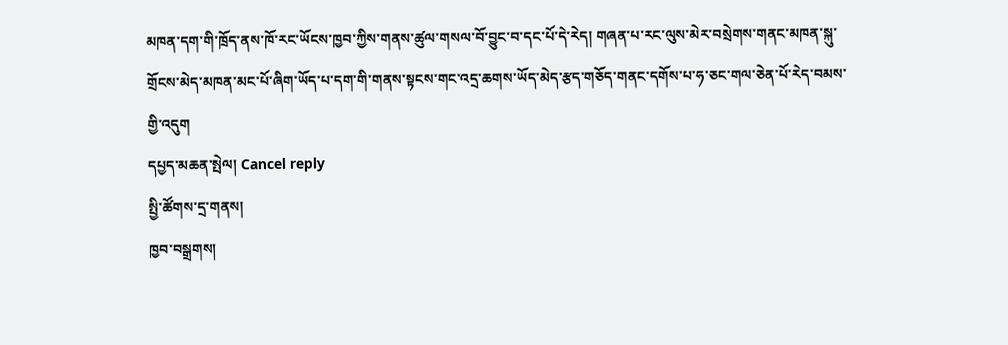མཁན་དག་གི་ཁྲོད་ནས་ཁོ་རང་ཡོངས་ཁྱབ་ཀྱིས་གནས་ཚུལ་གསལ་བོ་བྱུང་བ་དང་པོ་དེ་རེད། གཞན་པ་རང་ལུས་མེར་བསྲེགས་གནང་མཁན་སྐུ་གྲོངས་མེད་མཁན་མང་པོ་ཞིག་ཡོད་པ་དག་གི་གནས་སྟངས་གང་འདྲ་ཆགས་ཡོད་མེད་རྩད་གཅོད་གནང་དགོས་པ་ཧ་ཅང་གལ་ཅེན་པོ་རེད་བམས་གྱི་འདུག
དཔྱད་མཆན་སྤེལ། Cancel reply
སྤྱི་ཚོགས་དྲ་གནས།
ཁྱབ་བསྒྲགས།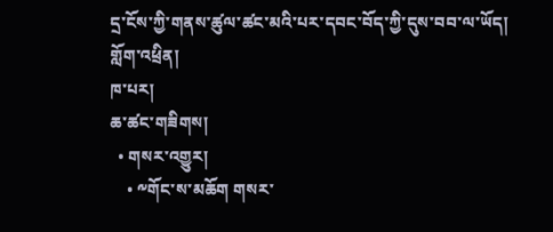དྲ་ངོས་ཀྱི་གནས་ཚུལ་ཚང་མའི་པར་དབང་བོད་ཀྱི་དུས་བབ་ལ་ཡོད།
གློག་འཕྲིན།
ཁ་པར།
ཆ་ཚང་གཟིགས།
  • གསར་འགྱུར།
    • ༸གོང་ས་མཆོག གསར་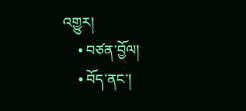འགྱུར།
    • བཙན་བྱོལ།
    • བོད་ནང་།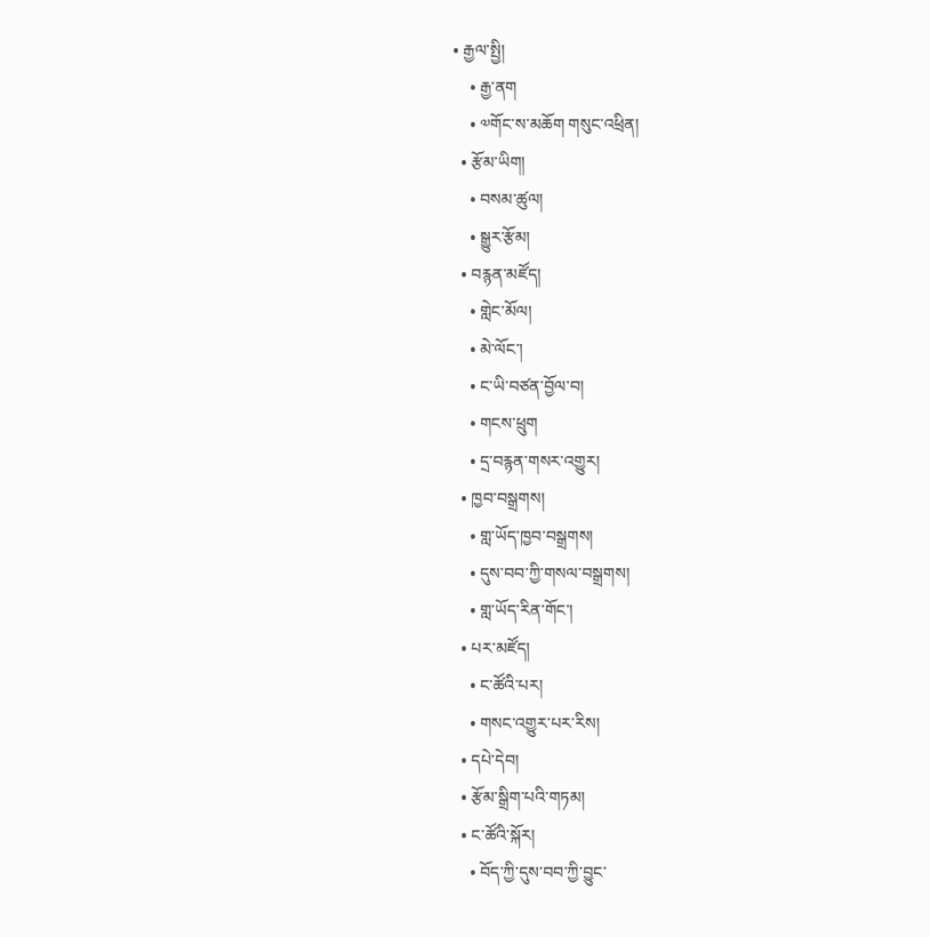• རྒྱལ་སྤྱི།
    • རྒྱ་ནག
    • ༧གོང་ས་མཆོག གསུང་འཕྲིན།
  • རྩོམ་ཡིག།
    • བསམ་ཚུལ།
    • སྒྱུར་རྩོམ།
  • བརྙན་མཛོད།
    • གླེང་མོལ།
    • མེ་ལོང་།
    • ང་ཡི་བཙན་བྱོལ་བ།
    • གངས་ཕྲུག
    • དྲ་བརྙན་གསར་འགྱུར།
  • ཁྱབ་བསྒྲགས།
    • གླ་ཡོད་ཁྱབ་བསྒྲགས།
    • དུས་བབ་ཀྱི་གསལ་བསྒྲགས།
    • གླ་ཡོད་རིན་གོང་།
  • པར་མཛོད།
    • ང་ཚོའི་པར།
    • གསང་འགྱུར་པར་རིས།
  • དཔེ་དེབ།
  • རྩོམ་སྒྲིག་པའི་གཏམ།
  • ང་ཚོའི་སྐོར།
    • བོད་ཀྱི་དུས་བབ་ཀྱི་བྱུང་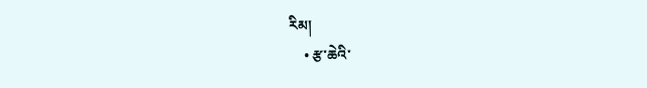རིམ།
    • རྩ་ཆེའི་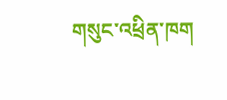གསུང་འཕྲིན་ཁག